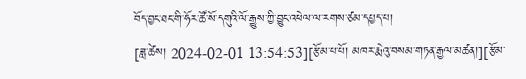བོད་བྱང་ཐང་གི་ཧོར་ཚོ་སོ་དགུའི་ལོ་རྒྱུས་ཀྱི་བྱུང་འཕེལ་ལ་རགས་ཙམ་དཔྱད་པ།
[ཟླ་ཚེས། 2024-02-01 13:54:53][རྩོམ་པ་པོ། མཁར་རྨེའུ་བསམ་གཏན་རྒྱལ་མཚན།][རྩོམ་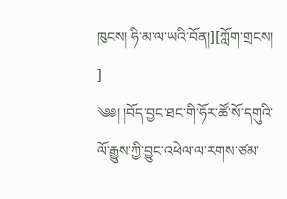ཁུངས། ཧི་མ་ལ་ཡའི་བོན།][ཀློག་གྲངས། ]
༄༅། །བོད་བྱང་ཐང་གི་ཧོར་ཚོ་སོ་དགུའི་ལོ་རྒྱུས་ཀྱི་བྱུང་འཕེལ་ལ་རགས་ཙམ་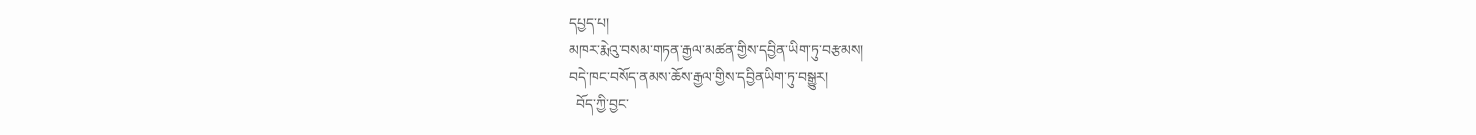དཔྱད་པ།
མཁར་རྨེའུ་བསམ་གཏན་རྒྱལ་མཚན་གྱིས་དབྱིན་ཡིག་ཏུ་བརྩམས།
བདེ་ཁང་བསོད་ནམས་ཆོས་རྒྱལ་གྱིས་དབྱིནཡིག་ཏུ་བསྒྱུར།
  བོད་ཀྱི་བྱང་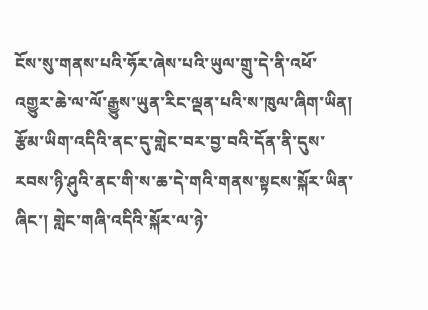ངོས་སུ་གནས་པའི་ཧོར་ཞེས་པའི་ཡུལ་གྲུ་དེ་ནི་འཕོ་འགྱུར་ཆེ་ལ་ལོ་རྒྱུས་ཡུན་རིང་ལྡན་པའི་ས་ཁུལ་ཞིག་ཡིན། རྩོམ་ཡིག་འདིའི་ནང་དུ་གླེང་བར་བྱ་བའི་དོན་ནི་དུས་རབས་ཉི་ཤུའི་ནང་གི་ས་ཆ་དེ་གའི་གནས་སྟངས་སྐོར་ཡིན་ཞིང་། གླེང་གཞི་འདིའི་སྐོར་ལ་ཉེ་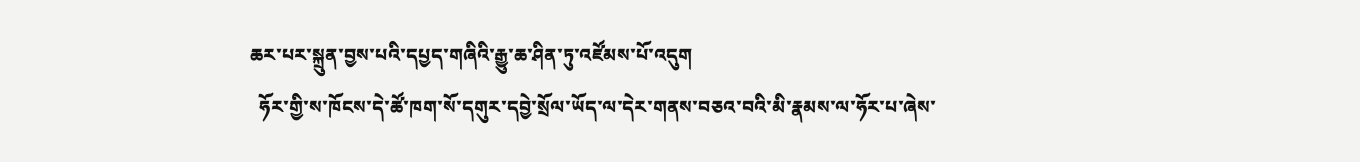ཆར་པར་སྐྲུན་བྱས་པའི་དཔྱད་གཞིའི་རྒྱུ་ཆ་ཤིན་ཏུ་འཛོམས་པོ་འདུག
  ཧོར་གྱི་ས་ཁོངས་དེ་ཚོ་ཁག་སོ་དགུར་དབྱེ་སྲོལ་ཡོད་ལ་དེར་གནས་བཅའ་བའི་མི་རྣམས་ལ་ཧོར་པ་ཞེས་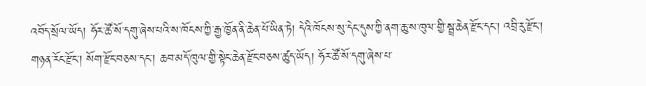འབོད་སྲོལ་ཡོད། ཧོར་ཚོ་སོ་དགུ་ཞེས་པའི་ས་ཁོངས་ཀྱི་རྒྱ་ཁྱོན་ནི་ཆེན་པོ་ཡིན་ཏེ། དེའི་ཁོངས་སུ་དེང་དུས་ཀྱི་ནག་ཆུ་ས་ཁུལ་གྱི་སྦྲ་ཆེན་རྫོང་དང་། འབྲི་རུ་རྫོང་། གཉན་རོང་རྫོང་། སོག་རྫོང་བཅས་དང་། ཆབ་མདོ་ཁུལ་གྱི་སྟེང་ཆེན་རྫོང་བཅས་ཚུད་ཡོད། ཧོར་ཚོ་སོ་དགུ་ཞེས་པ་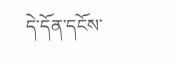དེ་དོན་དངོས་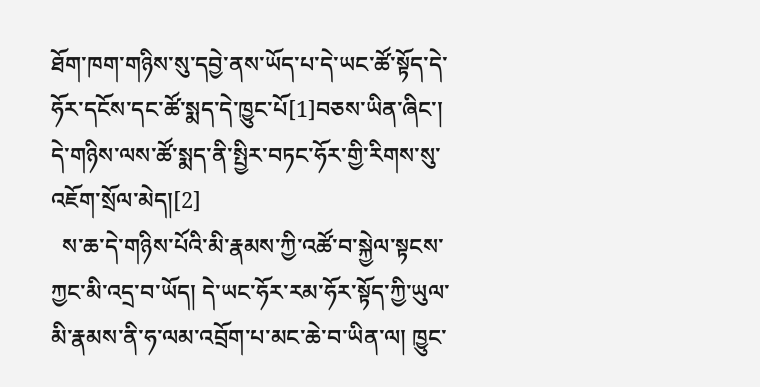ཐོག་ཁག་གཉིས་སུ་དབྱེ་ནས་ཡོད་པ་དེ་ཡང་ཚོ་སྟོད་དེ་ཧོར་དངོས་དང་ཚོ་སྨད་དེ་ཁྱུང་པོ[1]བཅས་ཡིན་ཞིང་། དེ་གཉིས་ལས་ཚོ་སྨད་ནི་སྤྱིར་བཏང་ཧོར་གྱི་རིགས་སུ་འཇོག་སྲོལ་མེད།[2]
  ས་ཆ་དེ་གཉིས་པོའི་མི་རྣམས་ཀྱི་འཚོ་བ་སྐྱེལ་སྟངས་ཀྱང་མི་འདྲ་བ་ཡོད། དེ་ཡང་ཧོར་རམ་ཧོར་སྟོད་ཀྱི་ཡུལ་མི་རྣམས་ནི་ཧ་ལམ་འབྲོག་པ་མང་ཆེ་བ་ཡིན་ལ། ཁྱུང་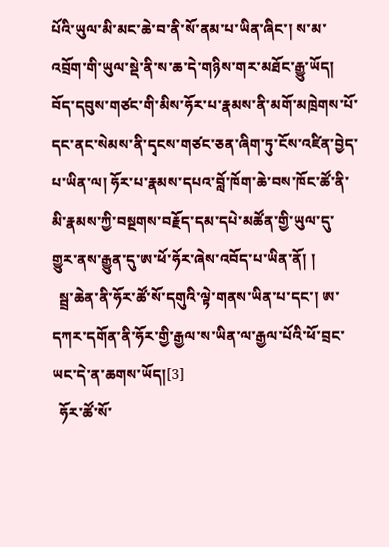པོའི་ཡུལ་མི་མང་ཆེ་བ་ནི་སོ་ནམ་པ་ཡིན་ཞིང་། ས་མ་འབྲོག་གི་ཡུལ་སྡེ་ནི་ས་ཆ་དེ་གཉིས་གར་མཐོང་རྒྱུ་ཡོད། བོད་དབུས་གཙང་གི་མིས་ཧོར་པ་རྣམས་ནི་མགོ་མཁྲེགས་པོ་དང་ནང་སེམས་ནི་དྭངས་གཙང་ཅན་ཞིག་ཏུ་ངོས་འཛིན་བྱེད་པ་ཡིན་ལ། ཧོར་པ་རྣམས་དཔའ་བློ་ཁོག་ཆེ་བས་ཁོང་ཚོ་ནི་མི་རྣམས་ཀྱི་བསྔགས་བརྗོད་དམ་དཔེ་མཚོན་གྱི་ཡུལ་དུ་གྱུར་ནས་རྒྱུན་དུ་ཨ་ཕོ་ཧོར་ཞེས་འབོད་པ་ཡིན་ནོ། །
  སྦྲ་ཆེན་ནི་ཧོར་ཚོ་སོ་དགུའི་ལྟེ་གནས་ཡིན་པ་དང་། ཨ་དཀར་དགོན་ནི་ཧོར་གྱི་རྒྱལ་ས་ཡིན་ལ་རྒྱལ་པོའི་ཕོ་བྲང་ཡང་དེ་ན་ཆགས་ཡོད།[3]
  ཧོར་ཚོ་སོ་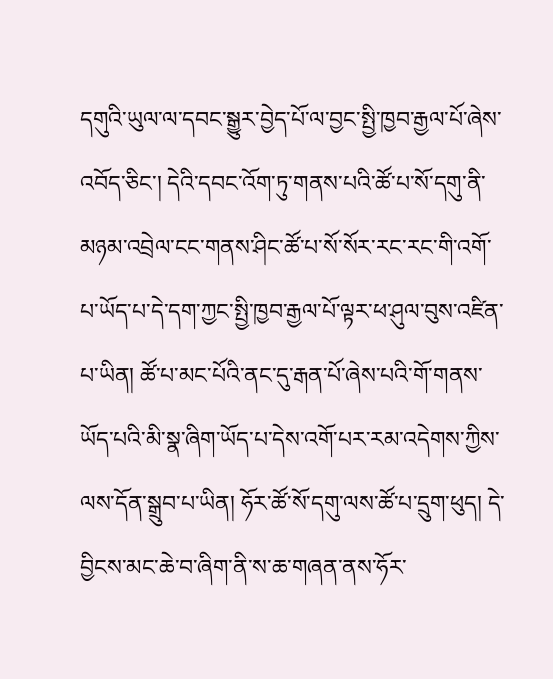དགུའི་ཡུལ་ལ་དབང་སྒྱུར་བྱེད་པོ་ལ་བྱང་སྤྱི་ཁྱབ་རྒྱལ་པོ་ཞེས་འབོད་ཅིང་། དེའི་དབང་འོག་ཏུ་གནས་པའི་ཚོ་པ་སོ་དགུ་ནི་མཉམ་འབྲེལ་ངང་གནས་ཤིང་ཚོ་པ་སོ་སོར་རང་རང་གི་འགོ་པ་ཡོད་པ་དེ་དག་ཀྱང་སྤྱི་ཁྱབ་རྒྱལ་པོ་ལྟར་ཕ་ཤུལ་བུས་འཛིན་པ་ཡིན། ཚོ་པ་མང་པོའི་ནང་དུ་རྒན་པོ་ཞེས་པའི་གོ་གནས་ཡོད་པའི་མི་སྣ་ཞིག་ཡོད་པ་དེས་འགོ་པར་རམ་འདེགས་ཀྱིས་ལས་དོན་སྒྲུབ་པ་ཡིན། ཧོར་ཚོ་སོ་དགུ་ལས་ཚོ་པ་དྲུག་ཕུད། དེ་བྱིངས་མང་ཆེ་བ་ཞིག་ནི་ས་ཆ་གཞན་ནས་ཧོར་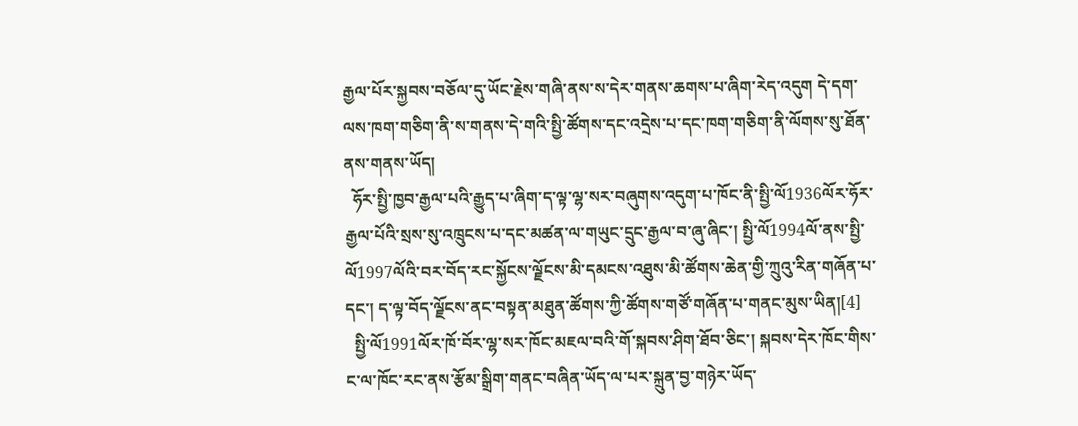རྒྱལ་པོར་སྐྱབས་བཅོལ་དུ་ཡོང་རྗེས་གཞི་ནས་ས་དེར་གནས་ཆགས་པ་ཞིག་རེད་འདུག དེ་དག་ལས་ཁག་གཅིག་ནི་ས་གནས་དེ་གའི་སྤྱི་ཚོགས་དང་འདྲེས་པ་དང་ཁག་གཅིག་ནི་ལོགས་སུ་ཐོན་ནས་གནས་ཡོད།
  ཧོར་སྤྱི་ཁྱབ་རྒྱལ་པའི་རྒྱུད་པ་ཞིག་ད་ལྟ་ལྷ་སར་བཞུགས་འདུག་པ་ཁོང་ནི་སྤྱི་ལོ1936ལོར་ཧོར་རྒྱལ་པོའི་སྲས་སུ་འཁྲུངས་པ་དང་མཚན་ལ་གཡུང་དྲུང་རྒྱལ་བ་ཞུ་ཞིང་། སྤྱི་ལོ1994ལོ་ནས་སྤྱི་ལོ1997ལོའི་བར་བོད་རང་སྐྱོངས་ལྗོངས་མི་དམངས་འཐུས་མི་ཚོགས་ཆེན་གྱི་ཀྲུའུ་རིན་གཞོན་པ་དང་། ད་ལྟ་བོད་ལྗོངས་ནང་བསྟན་མཐུན་ཚོགས་ཀྱི་ཚོགས་གཙོ་གཞོན་པ་གནང་མུས་ཡིན།[4]
  སྤྱི་ལོ1991ལོར་ཁོ་བོར་ལྷ་སར་ཁོང་མཇལ་བའི་གོ་སྐབས་ཤིག་ཐོབ་ཅིང་། སྐབས་དེར་ཁོང་གིས་ང་ལ་ཁོང་རང་ནས་རྩོམ་སྒྲིག་གནང་བཞིན་ཡོད་ལ་པར་སྐྲུན་བྱ་གཉེར་ཡོད་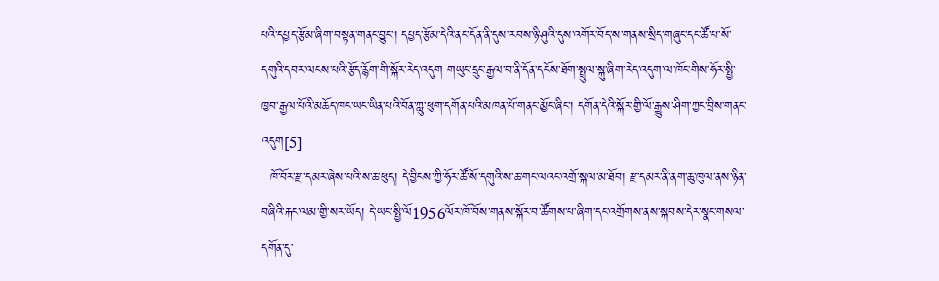པའི་དཔྱད་རྩོམ་ཞིག་བསྟན་གནང་བྱུང་། དཔྱད་རྩོམ་དེའི་ནང་དོན་ནི་དུས་རབས་ཉི་ཤུའི་དུས་འགོར་བོད་ས་གནས་སྲིད་གཞུང་དང་ཚོ་པ་སོ་དགུའི་དབར་ལངས་པའི་རྩོད་རྙོག་གི་སྐོར་རེད་འདུག གཡུང་དྲུང་རྒྱལ་བ་ནི་དོན་དངོས་ཐོག་སྤྲུལ་སྐུ་ཞིག་རེད་འདུག་ལ་ཁོང་གིས་ཧོར་སྤྱི་ཁྱབ་རྒྱལ་པོའི་མཆོད་ཁང་ཡང་ཡིན་པའི་བོན་ཀླུ་ཕུག་དགོན་པའི་མཁན་པོ་གནང་མྱོང་ཞིང་། དགོན་དེའི་སྐོར་གྱི་ལོ་རྒྱུས་ཤིག་ཀྱང་བྲིས་གནང་འདུག[5]
  ཁོ་བོར་རྫ་དམར་ཞེས་པའི་ས་ཆ་ཕུད། དེ་བྱིངས་ཀྱི་ཧོར་ཚོ་སོ་དགུའི་ས་ཆ་གང་ལའང་འགྲོ་སྐལ་མ་ཐོབ། རྫ་དམར་ནི་ནག་ཆུ་ཁུལ་ནས་ཉིན་བཞིའི་རྐང་ལམ་གྱི་སར་ཡོད། དེ་ཡང་སྤྱི་ལོ1956ལོར་ཁོ་བོས་གནས་སྐོར་བ་ཚོགས་པ་ཞིག་དང་འགྲོགས་ནས་སྐབས་དེར་སྣང་གསལ་དགོན་དུ་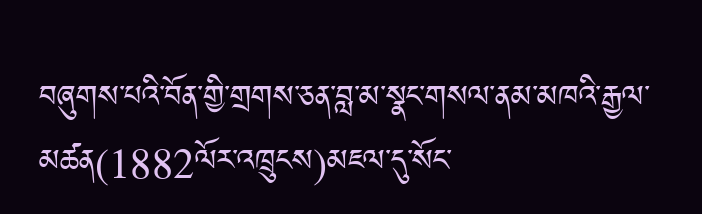བཞུགས་པའི་བོན་གྱི་གྲགས་ཅན་བླ་མ་སྣང་གསལ་ནམ་མཁའི་རྒྱལ་མཚན(1882ལོར་འཁྲུངས)མཇལ་དུ་སོང་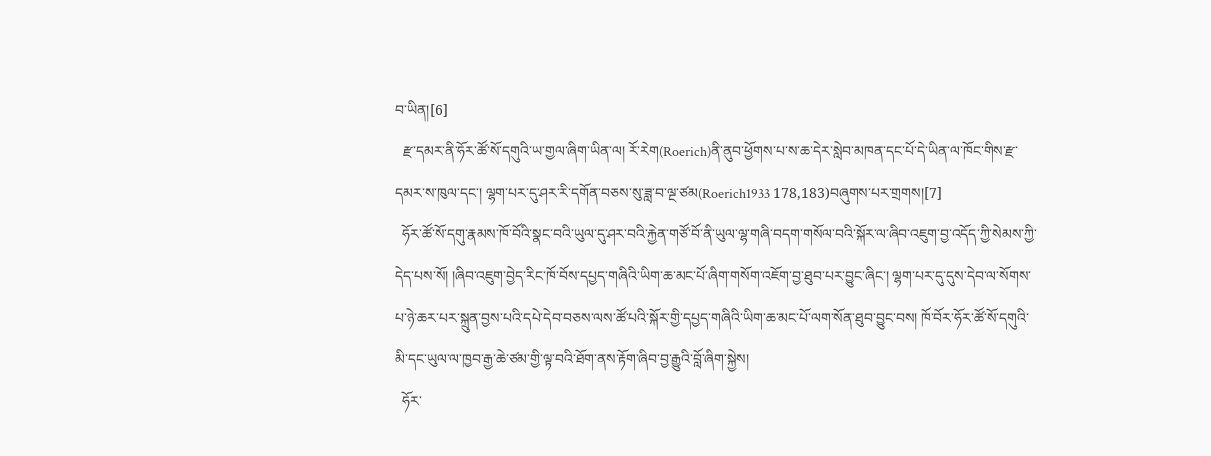བ་ཡིན།[6]
  རྫ་དམར་ནི་ཧོར་ཚོ་སོ་དགུའི་ཡ་གྱལ་ཞིག་ཡིན་ལ། རོ་རེག(Roerich)ནི་ནུབ་ཕྱོགས་པ་ས་ཆ་དེར་སླེབ་མཁན་དང་པོ་དེ་ཡིན་ལ་ཁོང་གིས་རྫ་དམར་ས་ཁུལ་དང་། ལྷག་པར་དུ་ཤར་རི་དགོན་བཅས་སུ་ཟླ་བ་ལྔ་ཙམ(Roerich1933 178,183)བཞུགས་པར་གྲགས།[7]
  ཧོར་ཚོ་སོ་དགུ་རྣམས་ཁོ་བོའི་སྣང་བའི་ཡུལ་དུ་ཤར་བའི་རྐྱེན་གཙོ་བོ་ནི་ཡུལ་ལྷ་གཞི་བདག་གསོལ་བའི་སྐོར་ལ་ཞིབ་འཇུག་བྱ་འདོད་ཀྱི་སེམས་ཀྱི་དེད་པས་སོ། །ཞིབ་འཇུག་བྱེད་རིང་ཁོ་བོས་དཔྱད་གཞིའི་ཡིག་ཆ་མང་པོ་ཞིག་གསོག་འཇོག་བྱ་ཐུབ་པར་བྱུང་ཞིང་། ལྷག་པར་དུ་དུས་དེབ་ལ་སོགས་པ་ཉེ་ཆར་པར་སྐྲུན་བྱས་པའི་དཔེ་དེབ་བཅས་ལས་ཚོ་པའི་སྐོར་གྱི་དཔྱད་གཞིའི་ཡིག་ཆ་མང་པོ་ལག་སོན་ཐུབ་བྱུང་བས། ཁོ་བོར་ཧོར་ཚོ་སོ་དགུའི་མི་དང་ཡུལ་ལ་ཁྱབ་རྒྱ་ཆེ་ཙམ་གྱི་ལྟ་བའི་ཐོག་ནས་རྟོག་ཞིབ་བྱ་རྒྱུའི་བློ་ཞིག་སྐྱེས།
  ཧོར་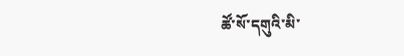ཚོ་སོ་དགུའི་མི་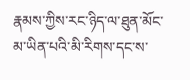རྣམས་ཀྱིས་རང་ཉིད་ལ་ཐུན་མོང་མ་ཡིན་པའི་མི་རིགས་དང་ས་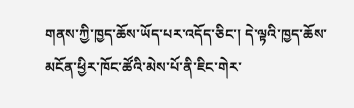གནས་ཀྱི་ཁྱད་ཆོས་ཡོད་པར་འདོད་ཅིང་། དེ་ལྟའི་ཁྱད་ཆོས་མངོན་ཕྱིར་ཁོང་ཚོའི་མེས་པོ་ནི་ཇིང་གེར་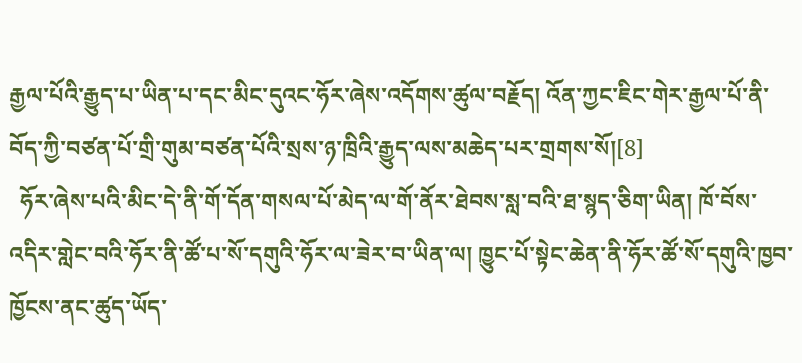རྒྱལ་པོའི་རྒྱུད་པ་ཡིན་པ་དང་མིང་དུའང་ཧོར་ཞེས་འདོགས་ཚུལ་བརྗོད། འོན་ཀྱང་ཇིང་གེར་རྒྱལ་པོ་ནི་བོད་ཀྱི་བཙན་པོ་གྲི་གུམ་བཙན་པོའི་སྲས་ཉ་ཁྲིའི་རྒྱུད་ལས་མཆེད་པར་གྲགས་སོ།[8]
  ཧོར་ཞེས་པའི་མིང་དེ་ནི་གོ་དོན་གསལ་པོ་མེད་ལ་གོ་ནོར་ཐེབས་སླ་བའི་ཐ་སྙད་ཅིག་ཡིན། ཁོ་བོས་འདིར་གླེང་བའི་ཧོར་ནི་ཚོ་པ་སོ་དགུའི་ཧོར་ལ་ཟེར་བ་ཡིན་ལ། ཁྱུང་པོ་སྟེང་ཆེན་ནི་ཧོར་ཚོ་སོ་དགུའི་ཁྱབ་ཁྱོངས་ནང་ཚུད་ཡོད་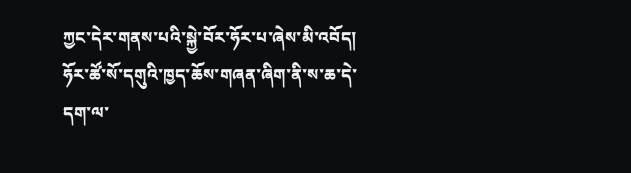ཀྱང་དེར་གནས་པའི་སྐྱེ་བོར་ཧོར་པ་ཞེས་མི་འབོད། ཧོར་ཚོ་སོ་དགུའི་ཁྱད་ཆོས་གཞན་ཞིག་ནི་ས་ཆ་དེ་དག་ལ་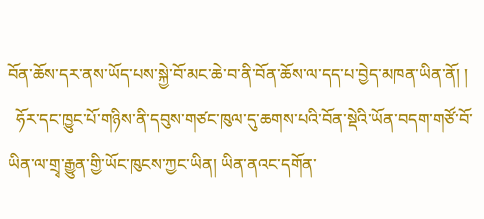བོན་ཆོས་དར་ནས་ཡོད་པས་སྐྱེ་བོ་མང་ཆེ་བ་ནི་བོན་ཆོས་ལ་དད་པ་བྱེད་མཁན་ཡིན་ནོ། །
  ཧོར་དང་ཁྱུང་པོ་གཉིས་ནི་དབུས་གཙང་ཁུལ་དུ་ཆགས་པའི་བོན་སྡེའི་ཡོན་བདག་གཙོ་བོ་ཡིན་ལ་གྲྭ་རྒྱུན་གྱི་ཡོང་ཁུངས་ཀྱང་ཡིན། ཡིན་ནའང་དགོན་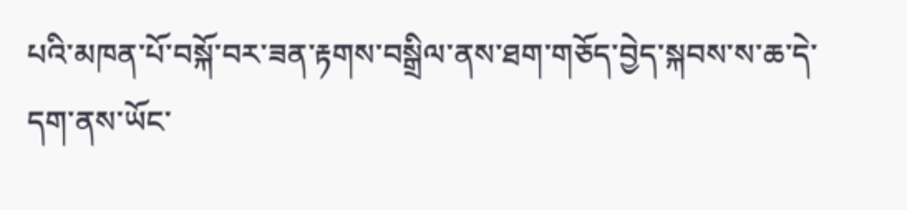པའི་མཁན་པོ་བསྐོ་བར་ཟན་རྟགས་བསྒྲིལ་ནས་ཐག་གཅོད་བྱེད་སྐབས་ས་ཆ་དེ་དག་ནས་ཡོང་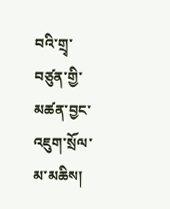བའི་གྲྭ་བཙུན་གྱི་མཚན་བྱང་འཇུག་སྲོལ་མ་མཆིས།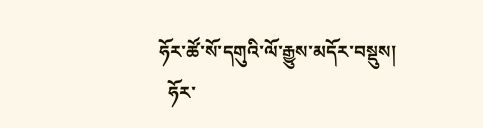ཧོར་ཚོ་སོ་དགུའི་ལོ་རྒྱུས་མདོར་བསྡུས།
  ཧོར་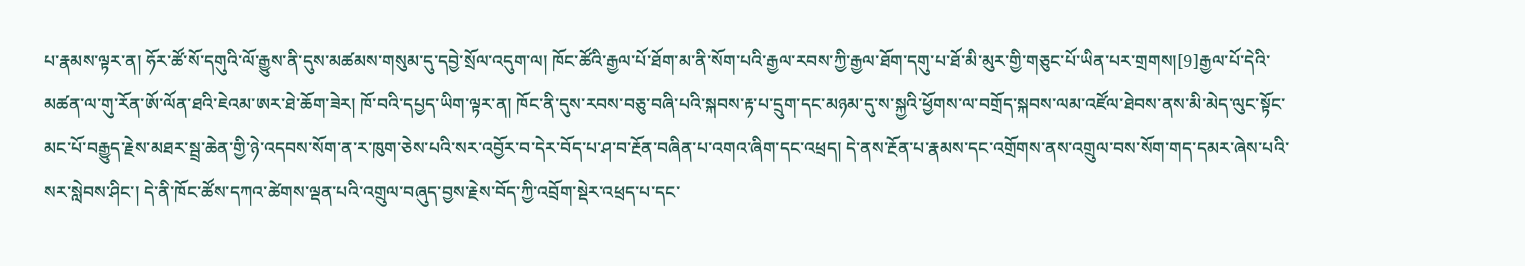པ་རྣམས་ལྟར་ན། ཧོར་ཚོ་སོ་དགུའི་ལོ་རྒྱུས་ནི་དུས་མཚམས་གསུམ་དུ་དབྱེ་སྲོལ་འདུག་ལ། ཁོང་ཚོའི་རྒྱལ་པོ་ཐོག་མ་ནི་སོག་པའི་རྒྱལ་རབས་ཀྱི་རྒྱལ་ཐོག་དགུ་པ་ཐོ་མི་མུར་གྱི་གཅུང་པོ་ཡིན་པར་གྲགས།[9]རྒྱལ་པོ་དེའི་མཚན་ལ་གུ་རོན་ཨོ་ལོན་ཐའི་ཇེའམ་ཨར་ཐེ་ཆོག་ཟེར། ཁོ་བའི་དཔྱད་ཡིག་ལྟར་ན། ཁོང་ནི་དུས་རབས་བཅུ་བཞི་པའི་སྐབས་རྟ་པ་དྲུག་དང་མཉམ་དུ་ས་སྐྱའི་ཕྱོགས་ལ་བགྲོད་སྐབས་ལམ་འཛོལ་ཐེབས་ནས་མི་མེད་ལུང་སྟོང་མང་པོ་བརྒྱུད་རྗེས་མཐར་སྦྲ་ཆེན་གྱི་ཉེ་འདབས་སོག་ན་ར་ཁུག་ཅེས་པའི་སར་འབྱོར་བ་དེར་བོད་པ་ཤ་བ་རྔོན་བཞིན་པ་འགའ་ཞིག་དང་འཕྲད། དེ་ནས་རྔོན་པ་རྣམས་དང་འགྲོགས་ནས་འགྲུལ་བས་སོག་གད་དམར་ཞེས་པའི་སར་སླེབས་ཤིང་། དེ་ནི་ཁོང་ཚོས་དཀའ་ཚེགས་ལྡན་པའི་འགྲུལ་བཞུད་བྱས་རྗེས་བོད་ཀྱི་འབྲོག་སྡེར་འཕྲད་པ་དང་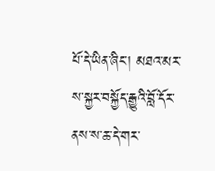པོ་དེ་ཡིན་ཞིང་། མཐའ་མར་ས་སྐྱར་བསྐྱོད་རྒྱུའི་བློ་དོར་ནས་ས་ཆ་དེ་གར་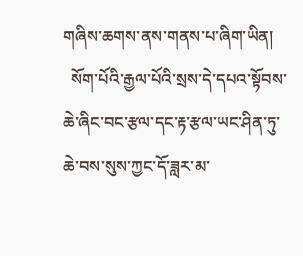གཞིས་ཆགས་ནས་གནས་པ་ཞིག་ཡིན།
  སོག་པོའི་རྒྱལ་པོའི་སྲས་དེ་དཔའ་སྟོབས་ཆེ་ཞིང་བང་རྩལ་དང་རྟ་རྩལ་ཡང་ཤིན་ཏུ་ཆེ་བས་སུས་ཀྱང་དོ་ཟླར་མ་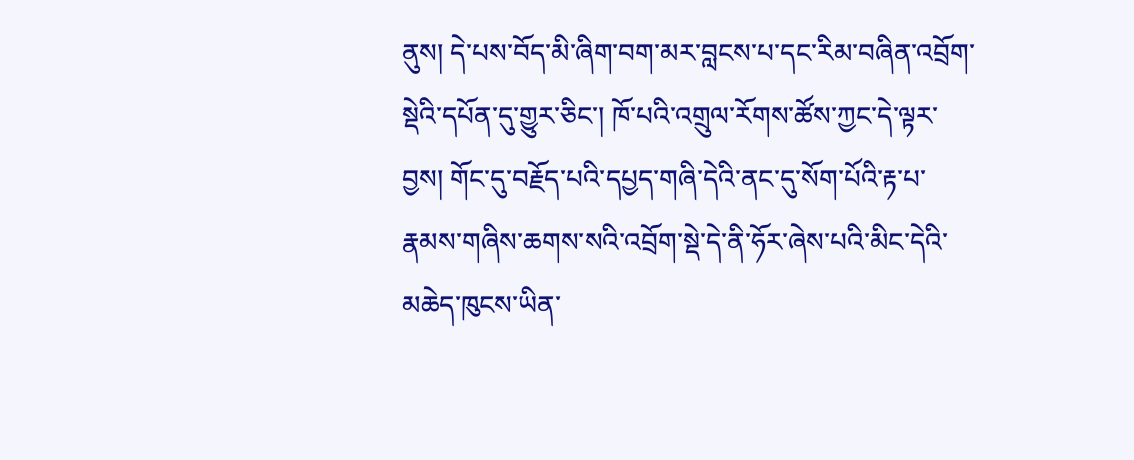ནུས། དེ་པས་བོད་མི་ཞིག་བག་མར་བླངས་པ་དང་རིམ་བཞིན་འབྲོག་སྡེའི་དཔོན་དུ་གྱུར་ཅིང་། ཁོ་པའི་འགྲུལ་རོགས་ཚོས་ཀྱང་དེ་ལྟར་བྱས། གོང་དུ་བརྗོད་པའི་དཔྱད་གཞི་དེའི་ནང་དུ་སོག་པོའི་རྟ་པ་རྣམས་གཞིས་ཆགས་སའི་འབྲོག་སྡེ་དེ་ནི་ཧོར་ཞེས་པའི་མིང་དེའི་མཆེད་ཁུངས་ཡིན་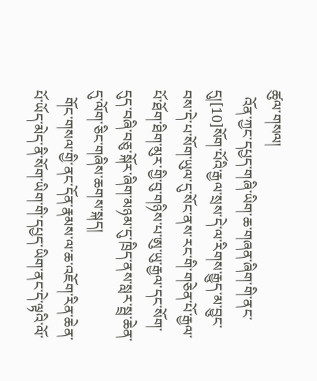ཚུལ་གསལ།
  འོན་ཀྱང་དཔྱད་གཞི་ཡིག་ཆ་གཞན་ཞིག་གི་ནང་དུ།[10]སོག་པོའི་རྒྱལ་སྲས་དེ་ལ་རིགས་རྒྱུད་མ་བྱུང་བས་དེ་པ་སོག་ཡུལ་དུ་སོང་ནས་རང་གི་གཅེན་པོ་རྒྱལ་པོ་ཐོག་ཐིག་མུར་གྱི་བུ་གཉིས་པ་ཨུ་ཡུ་རྒྱལ་དང་སོག་དུད་བཞི་བཅུ་སྐོར་ཞིག་མཉམ་དུ་ཁྲིད་ནས་སླར་སྦྲ་ཆེན་དུ་ལོག་ཅིང་གཞིས་ཆགས་སྐད།
  གོང་གསལ་གྱི་ནང་དོན་རྣམས་ལ་ཆ་འཇོག་རིན་ཆེན་པོ་ཡོད་མེད་ནི་སོག་ཡིག་གི་དཔྱད་ཡིག་ནང་དེ་ལྟའི་ལོ་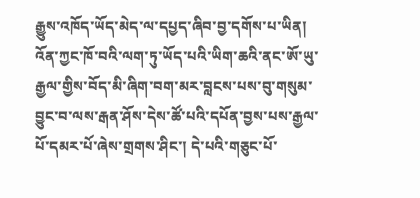རྒྱུས་འཁོད་ཡོད་མེད་ལ་དཔྱད་ཞིབ་བྱ་དགོས་པ་ཡིན། འོན་ཀྱང་ཁོ་བའི་ལག་ཏུ་ཡོད་པའི་ཡིག་ཆའི་ནང་ཨོ་ཡུ་རྒྱལ་གྱིས་བོད་མི་ཞིག་བག་མར་བླངས་པས་བུ་གསུམ་བྱུང་བ་ལས་རྒན་ཤོས་དེས་ཚོ་པའི་དཔོན་བྱས་པས་རྒྱལ་པོ་དམར་པོ་ཞེས་གྲགས་ཤིང་། དེ་པའི་གཅུང་པོ་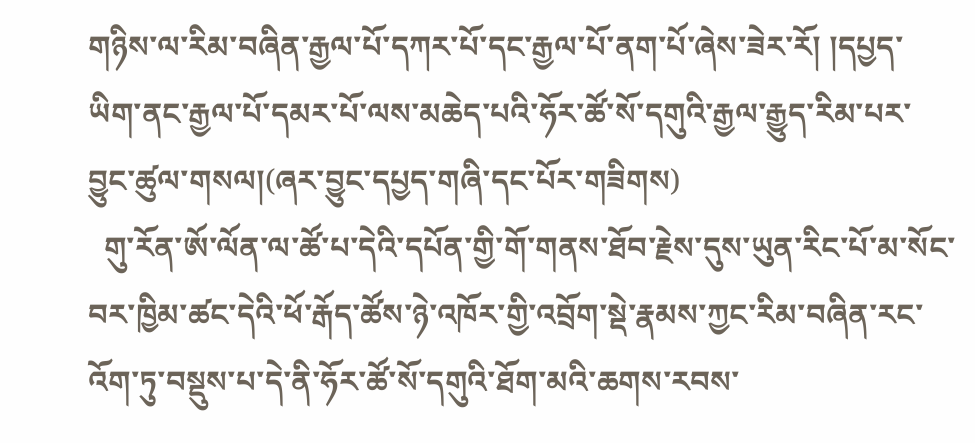གཉིས་ལ་རིམ་བཞིན་རྒྱལ་པོ་དཀར་པོ་དང་རྒྱལ་པོ་ནག་པོ་ཞེས་ཟེར་རོ། །དཔྱད་ཡིག་ནང་རྒྱལ་པོ་དམར་པོ་ལས་མཆེད་པའི་ཧོར་ཚོ་སོ་དགུའི་རྒྱལ་རྒྱུད་རིམ་པར་བྱུང་ཚུལ་གསལ།(ཞར་བྱུང་དཔྱད་གཞི་དང་པོར་གཟིགས)
  གུ་རོན་ཨོ་ལོན་ལ་ཚོ་པ་དེའི་དཔོན་གྱི་གོ་གནས་ཐོབ་རྗེས་དུས་ཡུན་རིང་པོ་མ་སོང་བར་ཁྱིམ་ཚང་དེའི་ཕོ་རྒོད་ཚོས་ཉེ་འཁོར་གྱི་འབྲོག་སྡེ་རྣམས་ཀྱང་རིམ་བཞིན་རང་འོག་ཏུ་བསྡུས་པ་དེ་ནི་ཧོར་ཚོ་སོ་དགུའི་ཐོག་མའི་ཆགས་རབས་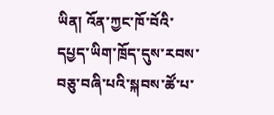ཡིན། འོན་ཀྱང་ཁོ་བོའི་དཔྱད་ཡིག་ཁྲོད་དུས་རབས་བཅུ་བཞི་པའི་སྐབས་ཚོ་པ་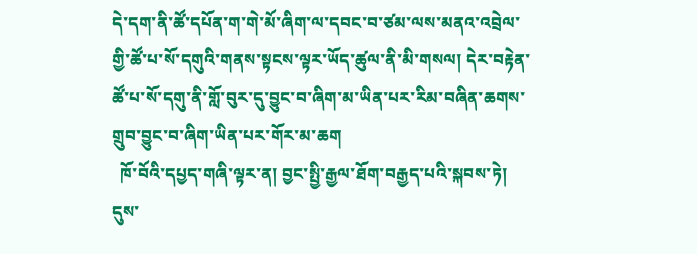དེ་དག་ནི་ཚོ་དཔོན་ག་གེ་མོ་ཞིག་ལ་དབང་བ་ཙམ་ལས་མནའ་འབྲེལ་གྱི་ཚོ་པ་སོ་དགུའི་གནས་སྟངས་ལྟར་ཡོད་ཚུལ་ནི་མི་གསལ། དེར་བརྟེན་ཚོ་པ་སོ་དགུ་ནི་གློ་བུར་དུ་བྱུང་བ་ཞིག་མ་ཡིན་པར་རིམ་བཞིན་ཆགས་གྲུབ་བྱུང་བ་ཞིག་ཡིན་པར་གོར་མ་ཆག
  ཁོ་བོའི་དཔྱད་གཞི་ལྟར་ན། བྱང་སྤྱི་རྒྱལ་ཐོག་བརྒྱད་པའི་སྐབས་ཏེ། དུས་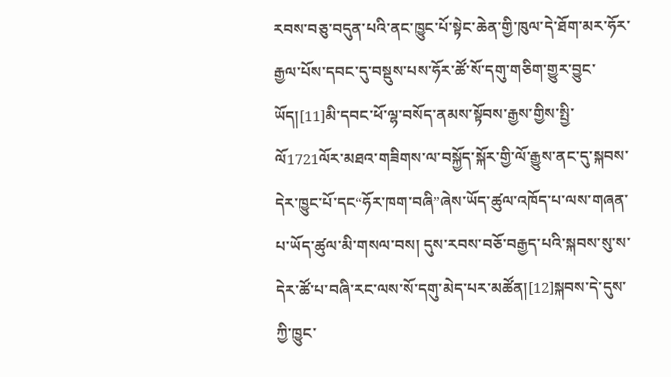རབས་བཅུ་བདུན་པའི་ནང་ཁྱུང་པོ་སྟེང་ཆེན་གྱི་ཁུལ་དེ་ཐོག་མར་ཧོར་རྒྱལ་པོས་དབང་དུ་བསྡུས་པས་ཧོར་ཚོ་སོ་དགུ་གཅིག་གྱུར་བྱུང་ཡོད།[11]མི་དབང་ཕོ་ལྷ་བསོད་ནམས་སྟོབས་རྒྱས་གྱིས་སྤྱི་ལོ1721ལོར་མཐའ་གཟིགས་ལ་བསྐྱོད་སྐོར་གྱི་ལོ་རྒྱུས་ནང་དུ་སྐབས་དེར་ཁྱུང་པོ་དང“ཧོར་ཁག་བཞི”ཞེས་ཡོད་ཚུལ་འཁོད་པ་ལས་གཞན་པ་ཡོད་ཚུལ་མི་གསལ་བས། དུས་རབས་བཅོ་བརྒྱད་པའི་སྐབས་སུ་ས་དེར་ཚོ་པ་བཞི་རང་ལས་སོ་དགུ་མེད་པར་མཚོན།[12]སྐབས་དེ་དུས་ཀྱི་ཁྱུང་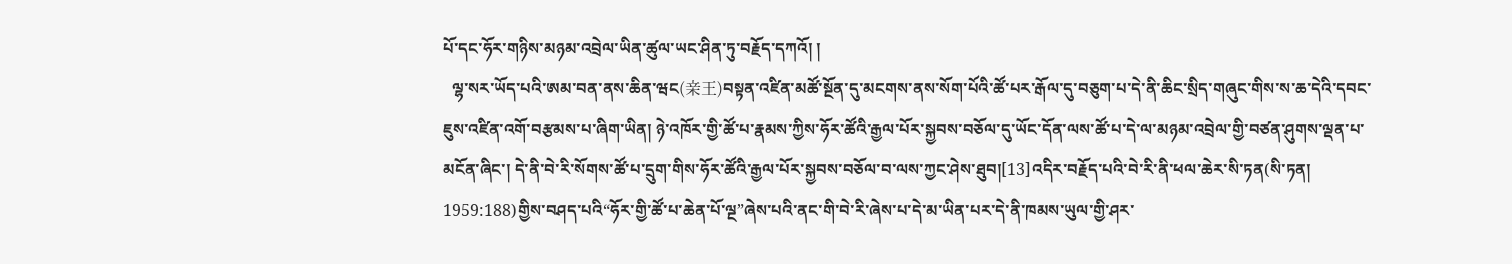པོ་དང་ཧོར་གཉིས་མཉམ་འབྲེལ་ཡིན་ཚུལ་ཡང་ཤིན་ཏུ་བརྗོད་དཀའོ། །
  ལྷ་སར་ཡོད་པའི་ཨམ་བན་ནས་ཆིན་ཝང(亲王)བསྟན་འཛིན་མཚོ་སྔོན་དུ་མངགས་ནས་སོག་པོའི་ཚོ་པར་རྒོལ་དུ་བཅུག་པ་དེ་ནི་ཆིང་སྲིད་གཞུང་གིས་ས་ཆ་དེའི་དབང་ཇུས་འཛིན་འགོ་བརྩམས་པ་ཞིག་ཡིན། ཉེ་འཁོར་གྱི་ཚོ་པ་རྣམས་ཀྱིས་ཧོར་ཚོའི་རྒྱལ་པོར་སྐྱབས་བཅོལ་དུ་ཡོང་དོན་ལས་ཚོ་པ་དེ་ལ་མཉམ་འབྲེལ་གྱི་བཙན་ཤུགས་ལྡན་པ་མངོན་ཞིང་། དེ་ནི་བེ་རི་སོགས་ཚོ་པ་དྲུག་གིས་ཧོར་ཚོའི་རྒྱལ་པོར་སྐྱབས་བཅོལ་བ་ལས་ཀྱང་ཤེས་ཐུབ།[13]འདིར་བརྗོད་པའི་བེ་རི་ནི་ཕལ་ཆེར་སི་ཏན(སི་ཏན། 1959:188)གྱིས་བཤད་པའི“ཧོར་གྱི་ཚོ་པ་ཆེན་པོ་ལྔ”ཞེས་པའི་ནང་གི་བེ་རི་ཞེས་པ་དེ་མ་ཡིན་པར་དེ་ནི་ཁམས་ཡུལ་གྱི་ཤར་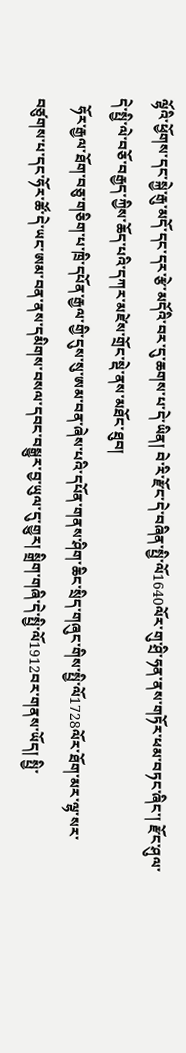ལྷོའི་ཕྱོགས་དང་སྐྱེ་རྒུ་མདོ་དང་དར་རྩེ་མདོའི་བར་དུ་ཆགས་པ་དེ་ཡིན། བེ་རི་རྫོང་དེ་བཞིན་སྤྱི་ལོ1640ལོར་གུ་ཤྲི་ཧན་ནས་གཏོར་ཕམ་བཏང་ཞིང་། རྫོང་ཤུལ་དེ་སྤྱི་ལེ་བཅོ་བརྒྱད་ཀྱིས་ཆོད་པའི་དཀར་མཛེས་གྲོང་སྡེ་ནས་མཐོང་ཐུབ།
  ཧོར་རྒྱལ་ཐོག་བཅུ་གཅིག་པ་ཁྲི་དཔོན་རྒྱལ་གྱི་དུས་སུ་ཨམ་བན་ཞེས་པའི་དཔོན་གནས་ཤིག་ཆིང་སྲིད་གཞུང་གིས་སྤྱི་ལོ1728ལོར་ཐོག་མར་ལྷ་སར་བཙུགས་པ་དང་ཧོར་ཚོ་དེ་ཡང་ཨམ་བན་ནས་དམིགས་བསལ་དབང་བསྒྱུར་བྱ་ཡུལ་དུ་གྱུར། སྒྲིག་གཞི་དེ་སྤྱི་ལོ1912བར་གནས་ཡོད། སྤྱི་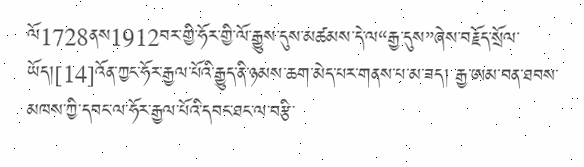ལོ1728ནས1912བར་གྱི་ཧོར་གྱི་ལོ་རྒྱུས་དུས་མཚམས་དེ་ལ“རྒྱ་དུས”ཞེས་བརྗོད་སྲོལ་ཡོད།[14]འོན་ཀྱང་ཧོར་རྒྱལ་པོའི་རྒྱུད་ནི་ཉམས་ཆག་མེད་པར་གནས་པ་མ་ཟད། རྒྱ་ཨམ་བན་ཐབས་མཁས་ཀྱི་དབང་ལ་ཧོར་རྒྱལ་པོའི་དབང་ཐང་ལ་བརྩི་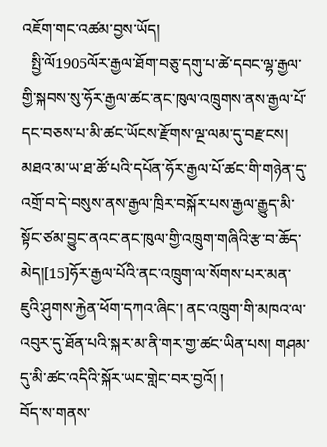འཇོག་གང་འཚམ་བྱས་ཡོད།
  སྤྱི་ལོ1905ལོར་རྒྱལ་ཐོག་བཅུ་དགུ་པ་ཚེ་དབང་ལྷ་རྒྱལ་གྱི་སྐབས་སུ་ཧོར་རྒྱལ་ཚང་ནང་ཁུལ་འཁྲུགས་ནས་རྒྱལ་པོ་དང་བཅས་པ་མི་ཚང་ཡོངས་རྫོགས་ལྔ་ལམ་དུ་བརྫངས། མཐའ་མ་ཡ་ཐ་ཚོ་པའི་དཔོན་ཧོར་རྒྱལ་པོ་ཚང་གི་གཉེན་དུ་འགྲོ་བ་དེ་བསུས་ནས་རྒྱལ་ཁྲིར་བསྐོར་པས་རྒྱལ་རྒྱུད་མི་སྟོང་ཙམ་བྱུང་ནའང་ནང་ཁུལ་གྱི་འཁྲུག་གཞིའི་རྩ་བ་ཆོད་མེད།[15]ཧོར་རྒྱལ་པོའི་ནང་འཁྲུག་ལ་སོགས་པར་མན་ཇུའི་ཤུགས་རྐྱེན་ཕོག་དཀའ་ཞིང་། ནང་འཁྲུག་གི་མཁའ་ལ་འབུར་དུ་ཐོན་པའི་སྐར་མ་ནི་གར་གྱ་ཚང་ཡིན་པས། གཤམ་དུ་མི་ཚང་འདིའི་སྐོར་ཡང་གླེང་བར་བྱའོ། །
བོད་ས་གནས་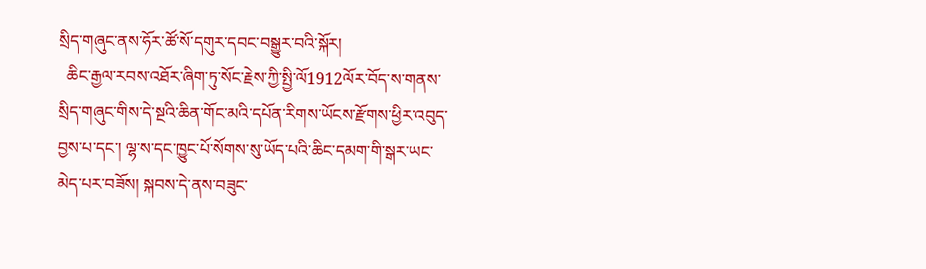སྲིད་གཞུང་ནས་ཧོར་ཚོ་སོ་དགུར་དབང་བསྒྱུར་བའི་སྐོར།
  ཆིང་རྒྱལ་རབས་འཐོར་ཞིག་ཏུ་སོང་རྗེས་ཀྱི་སྤྱི་ལོ1912ལོར་བོད་ས་གནས་སྲིད་གཞུང་གིས་དེ་སྔའི་ཆིན་གོང་མའི་དཔོན་རིགས་ཡོངས་རྫོགས་ཕྱིར་འབུད་བྱས་པ་དང་། ལྷ་ས་དང་ཁྱུང་པོ་སོགས་སུ་ཡོད་པའི་ཆིང་དམག་གི་སྒར་ཡང་མེད་པར་བཟོས། སྐབས་དེ་ནས་བཟུང་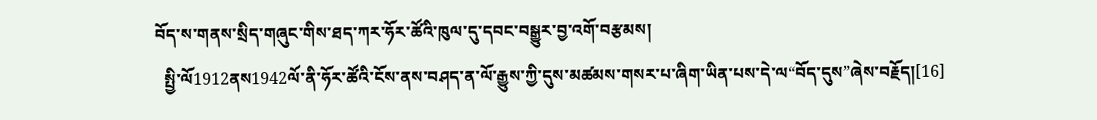བོད་ས་གནས་སྲིད་གཞུང་གིས་ཐད་ཀར་ཧོར་ཚོའི་ཁུལ་དུ་དབང་བསྒྱུར་བྱ་འགོ་བརྩམས།
  སྤྱི་ལོ1912ནས1942ལོ་ནི་ཧོར་ཚོའི་ངོས་ནས་བཤད་ན་ལོ་རྒྱུས་ཀྱི་དུས་མཚམས་གསར་པ་ཞིག་ཡིན་པས་དེ་ལ“བོད་དུས”ཞེས་བརྗོད།[16]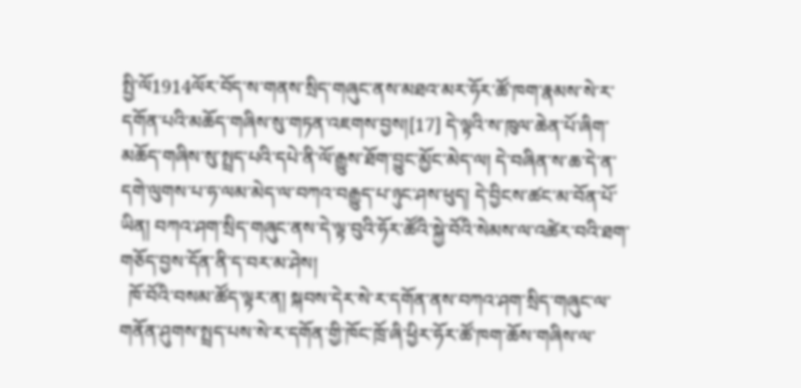སྤྱི་ལོ1914ལོར་བོད་ས་གནས་སྲིད་གཞུང་ནས་མཐའ་མར་ཧོར་ཚོ་ཁག་རྣམས་སེ་ར་དགོན་པའི་མཆོད་གཞིས་སུ་གཏན་འཇགས་བྱས།[17] དེ་ལྟའི་ས་ཁུལ་ཆེན་པོ་ཞིག་མཆོད་གཞིས་སུ་སྤྲད་པའི་དཔེ་ནི་ལོ་རྒྱུས་ཐོག་བྱུང་མྱོང་མེད་ལ། དེ་བཞིན་ས་ཆ་དེ་ན་དགེ་ལུགས་པ་ཧ་ལམ་མེད་ལ་བཀའ་བརྒྱུད་པ་ཉུང་ཤས་ཕུད། དེ་བྱིངས་ཚང་མ་བོན་པོ་ཡིན། བཀའ་ཤག་སྲིད་གཞུང་ནས་དེ་ལྟ་བུའི་ཧོར་ཚོའི་སྐྱེ་བོའི་སེམས་ལ་འཚེར་བའི་ཐག་གཅོད་བྱས་དོན་ནི་ད་བར་མ་ཤེས།
  ཁོ་བོའི་བསམ་ཚོད་ལྟར་ན། སྐབས་དེར་སེ་ར་དགོན་ནས་བཀའ་ཤག་སྲིད་གཞུང་ལ་གནོན་ཤུགས་སྤྲད་པས་སེ་ར་དགོན་གྱི་ཁོང་ཁྲོ་ཞི་ཕྱིར་ཧོར་ཚོ་ཁག་ཆོས་གཞིས་ལ་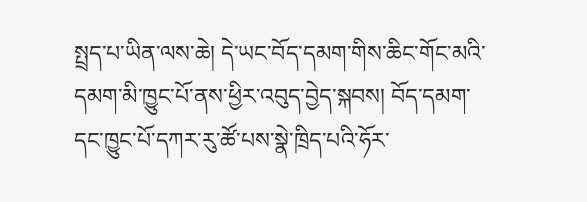སྤྲད་པ་ཡིན་ལས་ཆེ། དེ་ཡང་བོད་དམག་གིས་ཆིང་གོང་མའི་དམག་མི་ཁྱུང་པོ་ནས་ཕྱིར་འབུད་བྱེད་སྐབས། བོད་དམག་དང་ཁྱུང་པོ་དཀར་རུ་ཚོ་པས་སྣེ་ཁྲིད་པའི་ཧོར་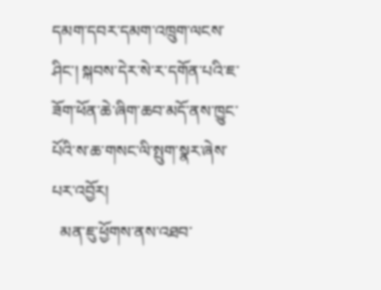དམག་དབར་དམག་འཁྲུག་ལངས་ཤིང་། སྐབས་དེར་སེ་ར་དགོན་པའི་ཇ་ཟོག་ཕོན་ཆེ་ཞིག་ཆབ་མདོ་ནས་ཁྱུང་པོའི་ས་ཆ་གསང་ལི་སྤུག་སྣར་ཞེས་པར་འབྱོར།
  མན་ཇུ་ཕྱོགས་ནས་འཐབ་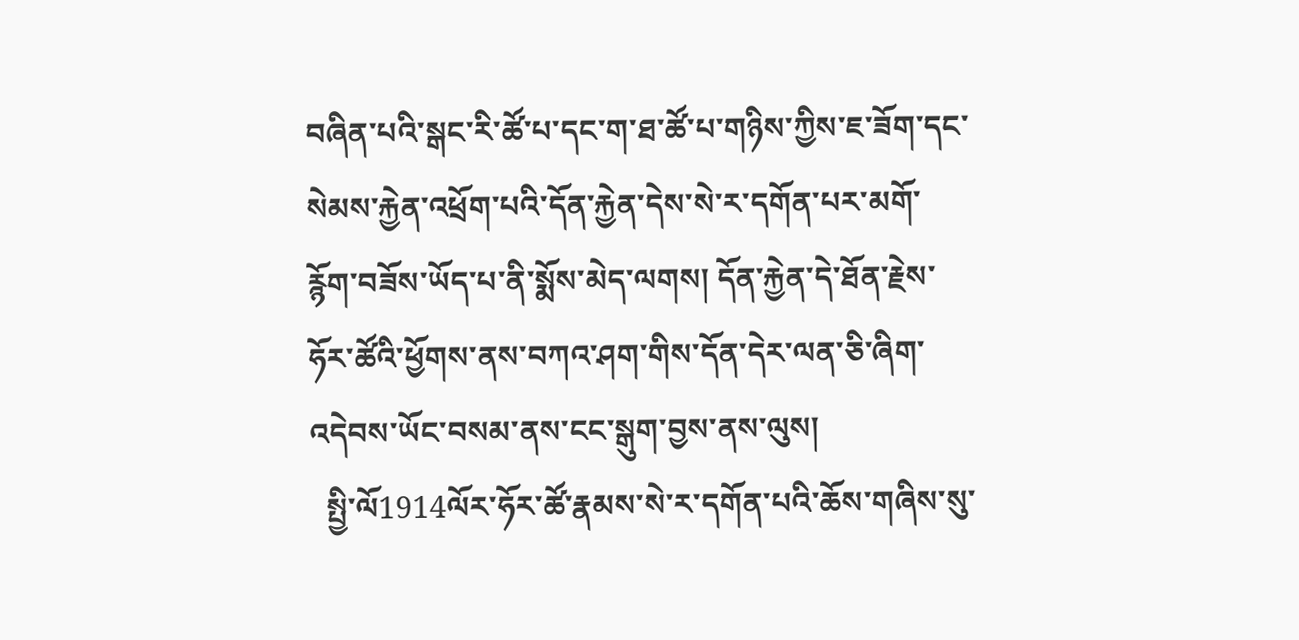བཞིན་པའི་སྒང་རི་ཚོ་པ་དང་ག་ཐ་ཚོ་པ་གཉིས་ཀྱིས་ཇ་ཟོག་དང་སེམས་རྐྱེན་འཕྲོག་པའི་དོན་རྐྱེན་དེས་སེ་ར་དགོན་པར་མགོ་རྙོག་བཟོས་ཡོད་པ་ནི་སྨོས་མེད་ལགས། དོན་རྐྱེན་དེ་ཐོན་རྗེས་ཧོར་ཚོའི་ཕྱོགས་ནས་བཀའ་ཤག་གིས་དོན་དེར་ལན་ཅི་ཞིག་འདེབས་ཡོང་བསམ་ནས་ངང་སྒུག་བྱས་ནས་ལུས།
  སྤྱི་ལོ1914ལོར་ཧོར་ཚོ་རྣམས་སེ་ར་དགོན་པའི་ཆོས་གཞིས་སུ་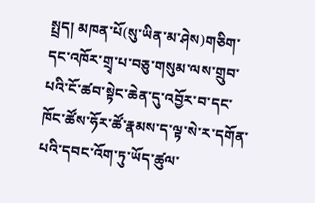སྤྲད། མཁན་པོ(སུ་ཡིན་མ་ཤེས)གཅིག་དང་འཁོར་གྲྭ་པ་བཅུ་གསུམ་ལས་གྲུབ་པའི་ངོ་ཚབ་སྟེང་ཆེན་དུ་འབྱོར་བ་དང་ཁོང་ཚོས་ཧོར་ཚོ་རྣམས་ད་ལྟ་སེ་ར་དགོན་པའི་དབང་འོག་ཏུ་ཡོད་ཚུལ་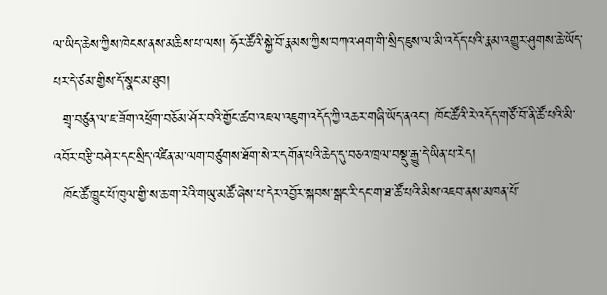ལ་ཡིད་ཆེས་ཀྱིས་ཁེངས་ནས་མཆིས་པ་ལས། ཧོར་ཚོའི་སྐྱེ་བོ་རྣམས་ཀྱིས་བཀའ་ཤག་གི་སྲིད་ཇུས་ལ་མི་འདོད་པའི་རྣམ་འགྱུར་ཤུགས་ཆེ་ཡོད་པར་དེ་ཙམ་གྱིས་དོ་སྣང་མ་ཐུབ།
  གྲྭ་བཙུན་ལ་ཇ་ཟོག་འཕྲོག་བཅོམ་ཤོར་བའི་གྱོང་ཚབ་འཇལ་འཇུག་འདོད་ཀྱི་འཆར་གཞི་ཡོད་ནའང་། ཁོང་ཚོའི་རེ་འདོད་གཙོ་བོ་ནི་ཚོ་པའི་མི་འབོར་བརྩི་བཤེར་དང་སྲིད་འཛིན་མ་ལག་བཙུགས་ཐོག་སེ་ར་དགོན་པའི་ཆེད་དུ་བཅའ་ཁྲལ་བསྡུ་རྒྱུ་དེ་ཡིན་པ་རེད།
  ཁོང་ཚོ་ཁྱུང་པོ་ཁུལ་གྱི་ས་ཆ་ག་རེའི་གཡུ་མཚོ་ཞེས་པ་དེར་འབྱོར་སྐབས་སྒང་རི་དང་ག་ཐ་ཚོ་པའི་མིས་འཇབ་ནས་མཁན་པོ་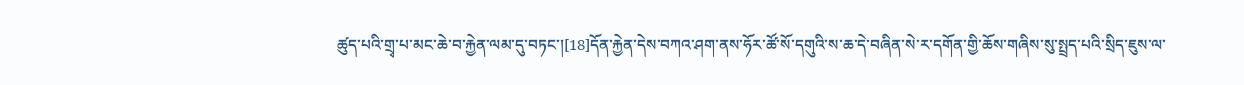ཚུད་པའི་གྲྭ་པ་མང་ཆེ་བ་རྐྱེན་ལམ་དུ་བཏང་།[18]དོན་རྐྱེན་དེས་བཀའ་ཤག་ནས་ཧོར་ཚོ་སོ་དགུའི་ས་ཆ་དེ་བཞིན་སེ་ར་དགོན་གྱི་ཆོས་གཞིས་སུ་སྤྲད་པའི་སྲིད་ཇུས་ལ་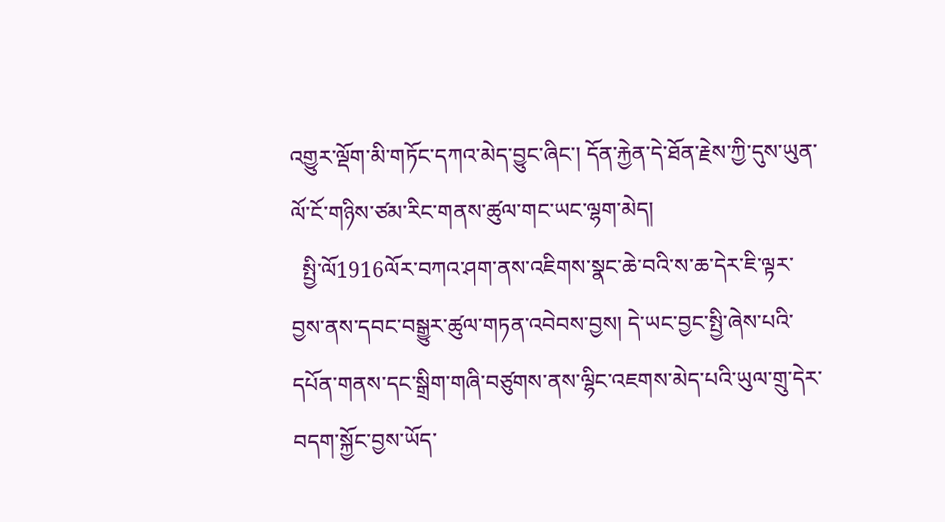འགྱུར་ལྡོག་མི་གཏོང་དཀའ་མེད་བྱུང་ཞིང་། དོན་རྐྱེན་དེ་ཐོན་རྗེས་ཀྱི་དུས་ཡུན་ལོ་ངོ་གཉིས་ཙམ་རིང་གནས་ཚུལ་གང་ཡང་ལྷག་མེད།
  སྤྱི་ལོ1916ལོར་བཀའ་ཤག་ནས་འཇིགས་སྣང་ཆེ་བའི་ས་ཆ་དེར་ཇི་ལྟར་བྱས་ནས་དབང་བསྒྱུར་ཚུལ་གཏན་འབེབས་བྱས། དེ་ཡང་བྱང་སྤྱི་ཞེས་པའི་དཔོན་གནས་དང་སྒྲིག་གཞི་བཙུགས་ནས་ལྷིང་འཇགས་མེད་པའི་ཡུལ་གྲུ་དེར་བདག་སྐྱོང་བྱས་ཡོད་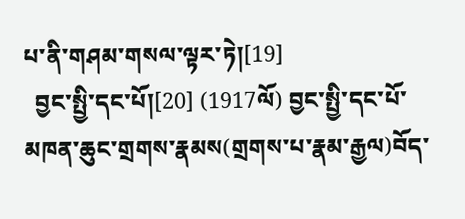པ་ནི་གཤམ་གསལ་ལྟར་ཏེ།[19]
  བྱང་སྤྱི་དང་པོ།[20] (1917ལོ) བྱང་སྤྱི་དང་པོ་མཁན་ཆུང་གྲགས་རྣམས(གྲགས་པ་རྣམ་རྒྱལ)བོད་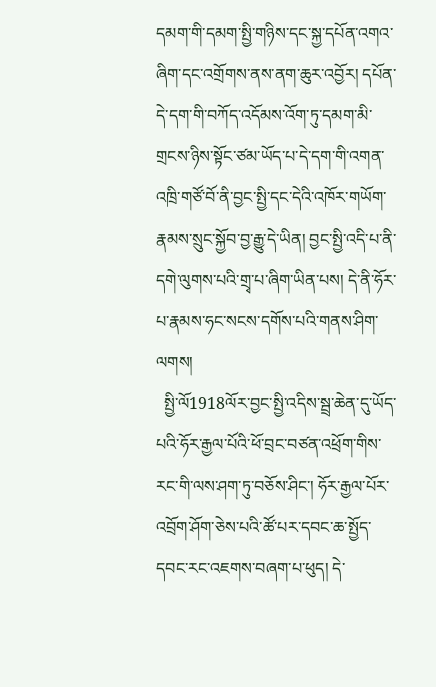དམག་གི་དམག་སྤྱི་གཉིས་དང་སྐྱ་དཔོན་འགའ་ཞིག་དང་འགྲོགས་ནས་ནག་ཆུར་འབྱོར། དཔོན་དེ་དག་གི་བཀོད་འདོམས་འོག་ཏུ་དམག་མི་གྲངས་ཉིས་སྟོང་ཙམ་ཡོད་པ་དེ་དག་གི་འགན་འཁྲི་གཙོ་བོ་ནི་བྱང་སྤྱི་དང་དེའི་འཁོར་གཡོག་རྣམས་སྲུང་སྐྱོབ་བྱ་རྒྱུ་དེ་ཡིན། བྱང་སྤྱི་འདི་པ་ནི་དགེ་ལུགས་པའི་གྲྭ་པ་ཞིག་ཡིན་པས། དེ་ནི་ཧོར་པ་རྣམས་ཧང་སངས་དགོས་པའི་གནས་ཤིག་ལགས།
  སྤྱི་ལོ1918ལོར་བྱང་སྤྱི་འདིས་སྦྲ་ཆེན་དུ་ཡོད་པའི་ཧོར་རྒྱལ་པོའི་ཕོ་བྲང་བཙན་འཕྲོག་གིས་རང་གི་ལས་ཤག་ཏུ་བཅོས་ཤིང་། ཧོར་རྒྱལ་པོར་འབྲོག་ཤོག་ཅེས་པའི་ཚོ་པར་དབང་ཆ་སྤྱོད་དབང་རང་འཇགས་བཞག་པ་ཕུད། དེ་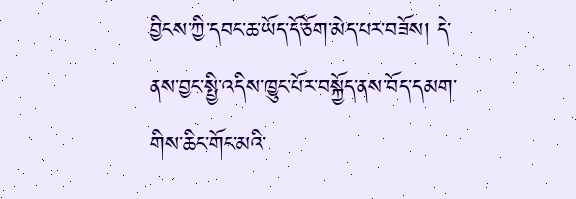བྱིངས་ཀྱི་དབང་ཆ་ཡོད་དོ་ཅོག་མེད་པར་བཟོས། དེ་ནས་བྱང་སྤྱི་འདིས་ཁྱུང་པོར་བསྐྱོད་ནས་བོད་དམག་གིས་ཆིང་གོང་མའི་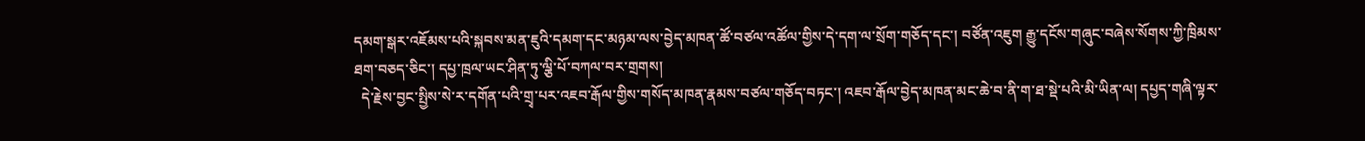དམག་སྒར་འཇོམས་པའི་སྐབས་མན་ཇུའི་དམག་དང་མཉམ་ལས་བྱེད་མཁན་ཚོ་བཙལ་འཚོལ་གྱིས་དེ་དག་ལ་སྲོག་གཅོད་དང་། བཙོན་འཇུག རྒྱུ་དངོས་གཞུང་བཞེས་སོགས་ཀྱི་ཁྲིམས་ཐག་བཅད་ཅིང་། དཔྱ་ཁྲལ་ཡང་ཤིན་ཏུ་ལྕི་པོ་བཀལ་བར་གྲགས།
  དེ་རྗེས་བྱང་སྤྱིས་སེ་ར་དགོན་པའི་གྲྭ་པར་འཇབ་རྒོལ་གྱིས་གསོད་མཁན་རྣམས་བཙལ་གཅོད་བཏང་། འཇབ་རྒོལ་བྱེད་མཁན་མང་ཆེ་བ་ནི་ག་ཐ་སྡེ་པའི་མི་ཡིན་ལ། དཔྱད་གཞི་ལྟར་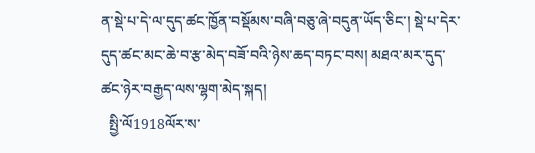ན་སྡེ་པ་དེ་ལ་དུད་ཚང་ཁྱོན་བསྡོམས་བཞི་བཅུ་ཞེ་བདུན་ཡོད་ཅིང་། སྡེ་པ་དེར་དུད་ཚང་མང་ཆེ་བ་རྩ་མེད་བཟོ་བའི་ཉེས་ཆད་བཏང་བས། མཐའ་མར་དུད་ཚང་ཉེར་བརྒྱད་ལས་ལྷག་མེད་སྐད།
  སྤྱི་ལོ1918ལོར་ས་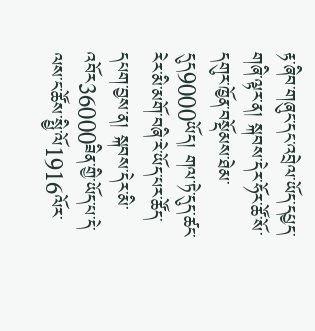རྟ་ཞིབ་གཞུང་དང་འབྲེལ་ཡོད་དཔྱད་གཞི་ལྟར་ན། སྐབས་དེར་ཧོར་ཚོ་སོ་དགུར་ཁྱོན་བསྡོམས་ཐེམ་དུད9000ཡོད། གལ་ཏེ་དུད་ཚང་རེར་མི་མགོ་བཞི་རེ་ཡོད་པར་ཚོད་དཔག་བྱས་ན། སྐབས་དེར་མི་འབོར36000ཟིན་གྱི་ཡོད་པ་དེ་ལས་ང་ཚོས་སྤྱི་ལོ1916ལོར་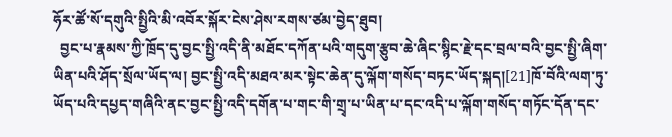ཧོར་ཚོ་སོ་དགུའི་སྤྱིའི་མི་འབོར་སྐོར་ངེས་ཤེས་རགས་ཙམ་བྱེད་ཐུབ།
  བྱང་པ་རྣམས་ཀྱི་ཁྲོད་དུ་བྱང་སྤྱི་འདི་ནི་མཐོང་དཀོན་པའི་གདུག་རྩུབ་ཆེ་ཞིང་སྙིང་རྗེ་དང་བྲལ་བའི་བྱང་སྤྱི་ཞིག་ཡིན་པའི་ཤོད་སྲོལ་ཡོད་ལ། བྱང་སྤྱི་འདི་མཐའ་མར་སྟེང་ཆེན་དུ་ལྐོག་གསོད་བཏང་ཡོད་སྐད།[21]ཁོ་བོའི་ལག་ཏུ་ཡོད་པའི་དཔྱད་གཞིའི་ནང་བྱང་སྤྱི་འདི་དགོན་པ་གང་གི་གྲྭ་པ་ཡིན་པ་དང་འདི་པ་ལྐོག་གསོད་གཏོང་དོན་དང་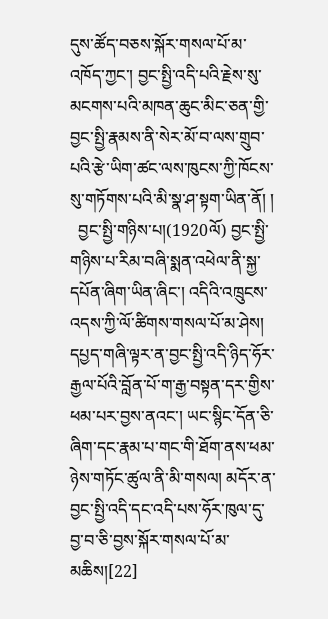དུས་ཚོད་བཅས་སྐོར་གསལ་པོ་མ་འཁོད་ཀྱང་། བྱང་སྤྱི་འདི་པའི་རྗེས་སུ་མངགས་པའི་མཁན་ཆུང་མིང་ཅན་གྱི་བྱང་སྤྱི་རྣམས་ནི་སེར་མོ་བ་ལས་གྲུབ་པའི་རྩེ་ཡིག་ཚང་ལས་ཁུངས་ཀྱི་ཁོངས་སུ་གཏོགས་པའི་མི་སྣ་ཤ་སྟག་ཡིན་ནོ། །
  བྱང་སྤྱི་གཉིས་པ།(1920ལོ) བྱང་སྤྱི་གཉིས་པ་རིམ་བཞི་སྨན་འཕེལ་ནི་སྐྱ་དཔོན་ཞིག་ཡིན་ཞིང་། འདིའི་འཁྲུངས་འདས་ཀྱི་ལོ་ཚིགས་གསལ་པོ་མ་ཤེས། དཔྱད་གཞི་ལྟར་ན་བྱང་སྤྱི་འདི་ཉིད་ཧོར་རྒྱལ་པོའི་བློན་པོ་ག་རྒྱ་བསྟན་དར་གྱིས་ཕམ་པར་བྱས་ནའང་། ཡང་སྙིང་དོན་ཅི་ཞིག་དང་རྣམ་པ་གང་གི་ཐོག་ནས་ཕམ་ཉེས་གཏོང་ཚུལ་ནི་མི་གསལ། མདོར་ན་བྱང་སྤྱི་འདི་དང་འདི་པས་ཧོར་ཁུལ་དུ་བྱ་བ་ཅི་བྱས་སྐོར་གསལ་པོ་མ་མཆིས།[22]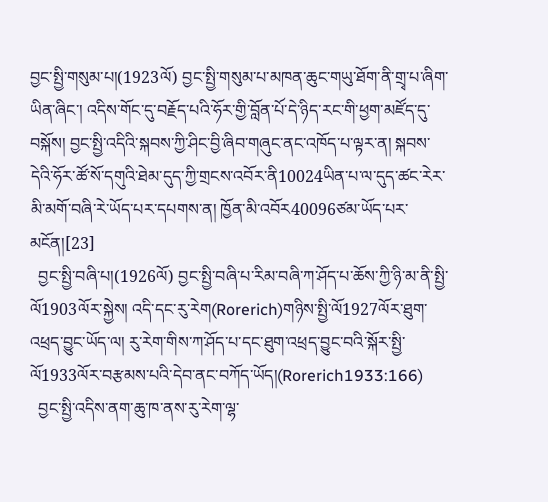བྱང་སྤྱི་གསུམ་པ།(1923ལོ) བྱང་སྤྱི་གསུམ་པ་མཁན་ཆུང་གཡུ་ཐོག་ནི་གྲྭ་པ་ཞིག་ཡིན་ཞིང་། འདིས་གོང་དུ་བརྗོད་པའི་ཧོར་གྱི་བློན་པོ་དེ་ཉིད་རང་གི་ཕྱག་མཛོད་དུ་བསྐོས། བྱང་སྤྱི་འདིའི་སྐབས་ཀྱི་ཤིང་བྱི་ཞིབ་གཞུང་ནང་འཁོད་པ་ལྟར་ན། སྐབས་དེའི་ཧོར་ཚོ་སོ་དགུའི་ཐེམ་དུད་ཀྱི་གྲངས་འབོར་ནི10024ཡིན་པ་ལ་དུད་ཚང་རེར་མི་མགོ་བཞི་རེ་ཡོད་པར་དཔགས་ན། ཁྱོན་མི་འབོར40096ཙམ་ཡོད་པར་མངོན།[23]
  བྱང་སྤྱི་བཞི་པ།(1926ལོ) བྱང་སྤྱི་བཞི་པ་རིམ་བཞི་ཀ་ཤོད་པ་ཆོས་ཀྱི་ཉི་མ་ནི་སྤྱི་ལོ1903ལོར་སྐྱེས། འདི་དང་རུ་རེག(Rorerich)གཉིས་སྤྱི་ལོ1927ལོར་ཐུག་འཕྲད་བྱུང་ཡོད་ལ། རུ་རེག་གིས་ཀ་ཤོད་པ་དང་ཐུག་འཕྲད་བྱུང་བའི་སྐོར་སྤྱི་ལོ1933ལོར་བརྩམས་པའི་དེབ་ནང་བཀོད་ཡོད།(Rorerich1933:166)
  བྱང་སྤྱི་འདིས་ནག་ཆུ་ཁ་ནས་རུ་རེག་ལྷ་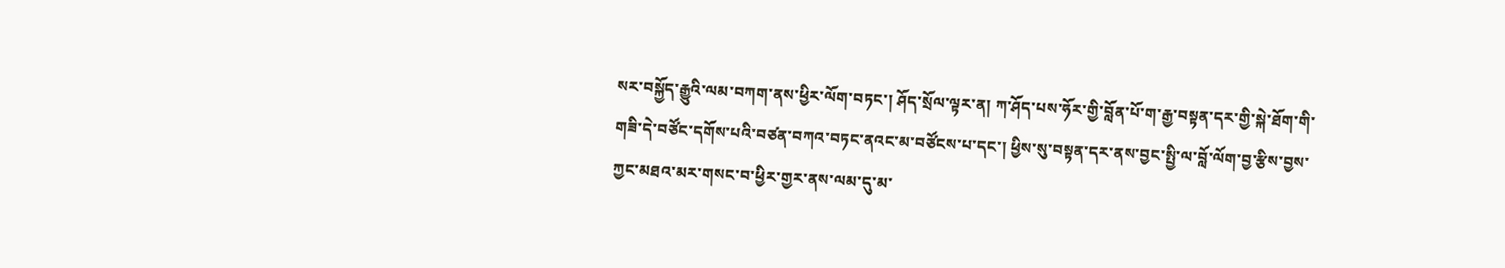སར་བསྐྱོད་རྒྱུའི་ལམ་བཀག་ནས་ཕྱིར་ལོག་བཏང་། ཤོད་སྲོལ་ལྟར་ན། ཀ་ཤོད་པས་ཧོར་གྱི་བློན་པོ་ག་རྒྱ་བསྟན་དར་གྱི་སྐེ་ཐོག་གི་གཟི་དེ་བཙོང་དགོས་པའི་བཙན་བཀའ་བཏང་ནའང་མ་བཙོངས་པ་དང་། ཕྱིས་སུ་བསྟན་དར་ནས་བྱང་སྤྱི་ལ་བློ་ལོག་བྱ་རྩིས་བྱས་ཀྱང་མཐའ་མར་གསང་བ་ཕྱིར་གྱར་ནས་ལམ་དུ་མ་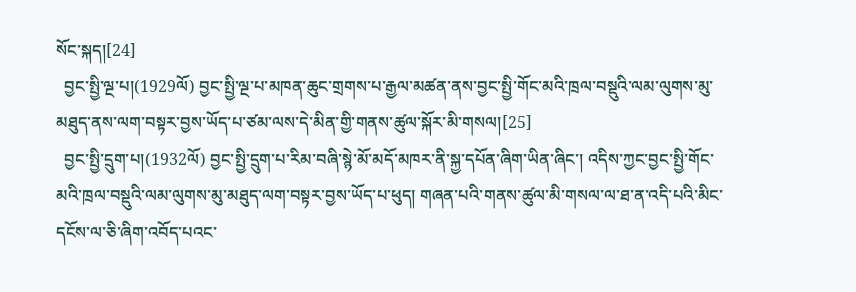སོང་སྐད།[24]
  བྱང་སྤྱི་ལྔ་པ།(1929ལོ) བྱང་སྤྱི་ལྔ་པ་མཁན་ཆུང་གྲགས་པ་རྒྱལ་མཚན་ནས་བྱང་སྤྱི་གོང་མའི་ཁྲལ་བསྡུའི་ལམ་ལུགས་མུ་མཐུད་ནས་ལག་བསྟར་བྱས་ཡོད་པ་ཙམ་ལས་དེ་མིན་གྱི་གནས་ཚུལ་སྐོར་མི་གསལ།[25]
  བྱང་སྤྱི་དྲུག་པ།(1932ལོ) བྱང་སྤྱི་དྲུག་པ་རིམ་བཞི་སྙེ་མོ་མདོ་མཁར་ནི་སྐྱ་དཔོན་ཞིག་ཡིན་ཞིང་། འདིས་ཀྱང་བྱང་སྤྱི་གོང་མའི་ཁྲལ་བསྡུའི་ལམ་ལུགས་མུ་མཐུད་ལག་བསྟར་བྱས་ཡོད་པ་ཕུད། གཞན་པའི་གནས་ཚུལ་མི་གསལ་ལ་ཐ་ན་འདི་པའི་མིང་དངོས་ལ་ཅི་ཞིག་འབོད་པའང་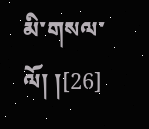མི་གསལ་ལོ། །[26]